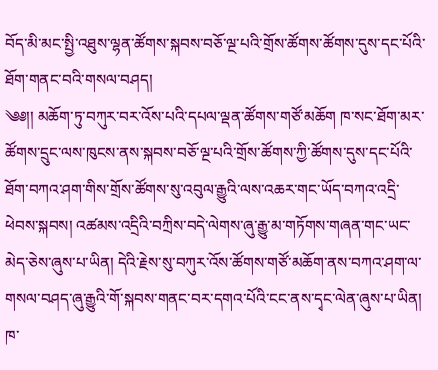བོད་མི་མང་སྤྱི་འཐུས་ལྷན་ཚོགས་སྐབས་བཅོ་ལྔ་པའི་གྲོས་ཚོགས་ཚོགས་དུས་དང་པོའི་ཐོག་གནང་བའི་གསལ་བཤད།
༄༅།། མཆོག་ཏུ་བཀུར་བར་འོས་པའི་དཔལ་ལྡན་ཚོགས་གཙོ་མཆོག ཁ་སང་ཐོག་མར་ཚོགས་དྲུང་ལས་ཁུངས་ནས་སྐབས་བཅོ་ལྔ་པའི་གྲོས་ཚོགས་ཀྱི་ཚོགས་དུས་དང་པོའི་ཐོག་བཀའ་ཤག་གིས་གྲོས་ཚོགས་སུ་འབུལ་རྒྱུའི་ལས་འཆར་གང་ཡོད་བཀའ་འདྲི་ཕེབས་སྐབས། འཚམས་འདྲིའི་བཀྲིས་བདེ་ལེགས་ཞུ་རྒྱུ་མ་གཏོགས་གཞན་གང་ཡང་མེད་ཅེས་ཞུས་པ་ཡིན། དེའི་རྗེས་སུ་བཀུར་འོས་ཚོགས་གཙོ་མཆོག་ནས་བཀའ་ཤག་ལ་གསལ་བཤད་ཞུ་རྒྱུའི་གོ་སྐབས་གནང་བར་དགའ་པོའི་ངང་ནས་དྭང་ལེན་ཞུས་པ་ཡིན། ཁ་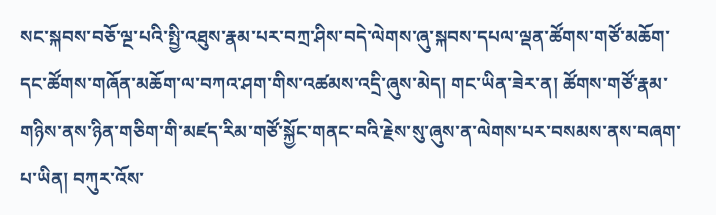སང་སྐབས་བཅོ་ལྔ་པའི་སྤྱི་འཐུས་རྣམ་པར་བཀྲ་ཤིས་བདེ་ལེགས་ཞུ་སྐབས་དཔལ་ལྡན་ཚོགས་གཙོ་མཆོག་དང་ཚོགས་གཞོན་མཆོག་ལ་བཀའ་ཤག་གིས་འཚམས་འདྲི་ཞུས་མེད། གང་ཡིན་ཟེར་ན། ཚོགས་གཙོ་རྣམ་གཉིས་ནས་ཉིན་གཅིག་གི་མཛད་རིམ་གཙོ་སྐྱོང་གནང་བའི་རྗེས་སུ་ཞུས་ན་ལེགས་པར་བསམས་ནས་བཞག་པ་ཡིན། བཀུར་འོས་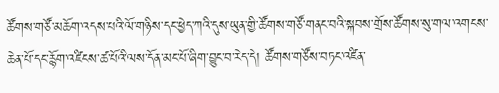ཚོགས་གཙོ་མཆོག་འདས་པའི་ལོ་གཉིས་དང་ཕྱེད་ཀའི་དུས་ཡུན་གྱི་ཚོགས་གཙོ་གནང་བའི་སྐབས་གྲོས་ཚོགས་སུ་གལ་འགངས་ཆེན་པོ་དང་རྙོག་འཛིངས་ཚ་པོའི་ལས་དོན་མང་པོ་ཞིག་བྱུང་བ་རེད་དེ། ཚོགས་གཙོས་བཏང་འཛིན་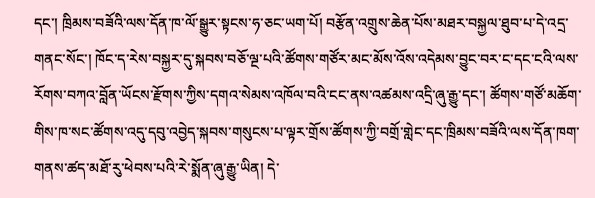དང་། ཁྲིམས་བཟོའི་ལས་དོན་ཁ་ལོ་སྒྱུར་སྟངས་ཧ་ཅང་ཡག་པོ། བརྩོན་འགྲུས་ཆེན་པོས་མཐར་བསྐྱལ་ཐུབ་པ་དེ་འདྲ་གནང་སོང་། ཁོང་ད་རེས་བསྐྱར་དུ་སྐབས་བཅོ་ལྔ་པའི་ཚོགས་གཙོར་མང་མོས་འོས་འདེམས་བྱུང་བར་ང་དང་ངའི་ལས་རོགས་བཀའ་བློན་ཡོངས་རྫོགས་ཀྱིས་དགའ་སེམས་འཁོལ་བའི་ངང་ནས་འཚམས་འདྲི་ཞུ་རྒྱུ་དང་། ཚོགས་གཙོ་མཆོག་གིས་ཁ་སང་ཚོགས་འདུ་དབུ་འབྱེད་སྐབས་གསུངས་པ་ལྟར་གྲོས་ཚོགས་ཀྱི་བགྲོ་གླེང་དང་ཁྲིམས་བཟོའི་ལས་དོན་ཁག་གནས་ཚད་མཐོ་རུ་ཕེབས་པའི་རེ་སྨོན་ཞུ་རྒྱུ་ཡིན། དེ་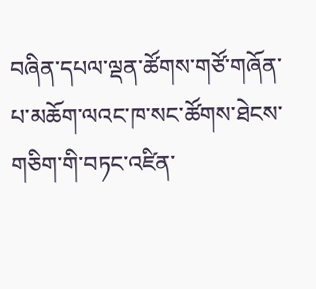བཞིན་དཔལ་ལྡན་ཚོགས་གཙོ་གཞོན་པ་མཆོག་ལའང་ཁ་སང་ཚོགས་ཐེངས་གཅིག་གི་བཏང་འཛིན་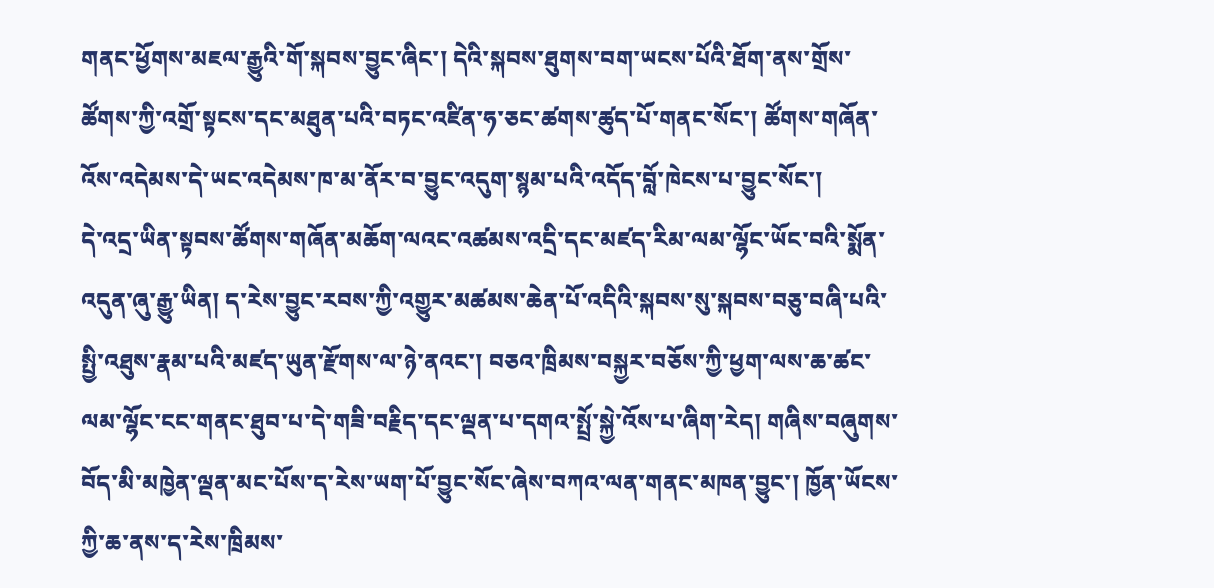གནང་ཕྱོགས་མཇལ་རྒྱུའི་གོ་སྐབས་བྱུང་ཞིང་། དེའི་སྐབས་ཐུགས་བག་ཡངས་པོའི་ཐོག་ནས་གྲོས་ཚོགས་ཀྱི་འགྲོ་སྟངས་དང་མཐུན་པའི་བཏང་འཛིན་ཧ་ཅང་ཚགས་ཚུད་པོ་གནང་སོང་། ཚོགས་གཞོན་འོས་འདེམས་དེ་ཡང་འདེམས་ཁ་མ་ནོར་བ་བྱུང་འདུག་སྙམ་པའི་འདོད་བློ་ཁེངས་པ་བྱུང་སོང་།
དེ་འདྲ་ཡིན་སྟབས་ཚོགས་གཞོན་མཆོག་ལའང་འཚམས་འདྲི་དང་མཛད་རིམ་ལམ་ལྷོང་ཡོང་བའི་སྨོན་འདུན་ཞུ་རྒྱུ་ཡིན། ད་རེས་བྱུང་རབས་ཀྱི་འགྱུར་མཚམས་ཆེན་པོ་འདིའི་སྐབས་སུ་སྐབས་བཅུ་བཞི་པའི་སྤྱི་འཐུས་རྣམ་པའི་མཛད་ཡུན་རྫོགས་ལ་ཉེ་ནའང་། བཅའ་ཁྲིམས་བསྐྱར་བཅོས་ཀྱི་ཕྱག་ལས་ཆ་ཚང་ལམ་ལྷོང་ངང་གནང་ཐུབ་པ་དེ་གཟི་བརྗིད་དང་ལྡན་པ་དགའ་སྤྲོ་སྐྱེ་འོས་པ་ཞིག་རེད། གཞིས་བཞུགས་བོད་མི་མཁྱེན་ལྡན་མང་པོས་ད་རེས་ཡག་པོ་བྱུང་སོང་ཞེས་བཀའ་ལན་གནང་མཁན་བྱུང་། ཁྱོན་ཡོངས་ཀྱི་ཆ་ནས་ད་རེས་ཁྲིམས་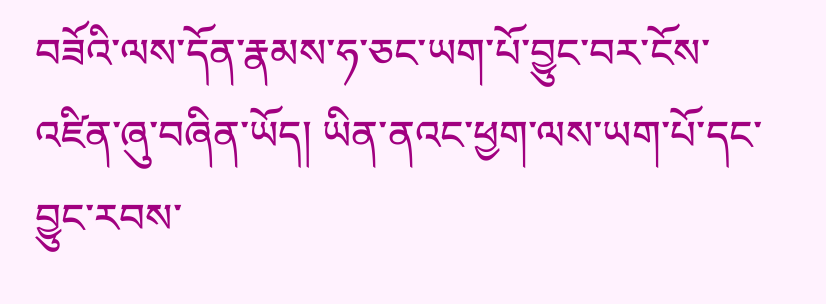བཟོའི་ལས་དོན་རྣམས་ཧ་ཅང་ཡག་པོ་བྱུང་བར་ངོས་འཛིན་ཞུ་བཞིན་ཡོད། ཡིན་ནའང་ཕྱག་ལས་ཡག་པོ་དང་བྱུང་རབས་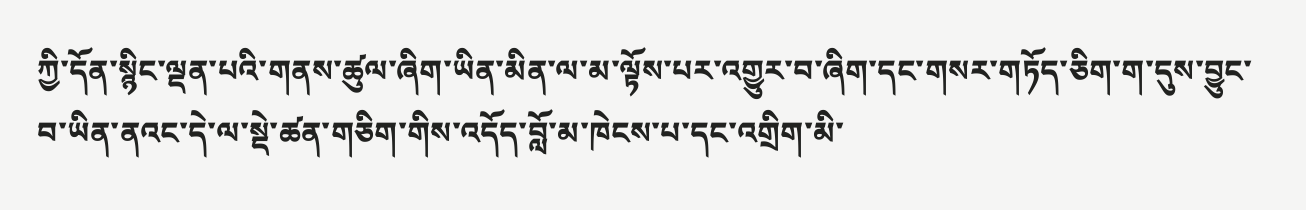ཀྱི་དོན་སྙིང་ལྡན་པའི་གནས་ཚུལ་ཞིག་ཡིན་མིན་ལ་མ་ལྟོས་པར་འགྱུར་བ་ཞིག་དང་གསར་གཏོད་ཅིག་ག་དུས་བྱུང་བ་ཡིན་ནའང་དེ་ལ་སྡེ་ཚན་གཅིག་གིས་འདོད་བློ་མ་ཁེངས་པ་དང་འགྲིག་མི་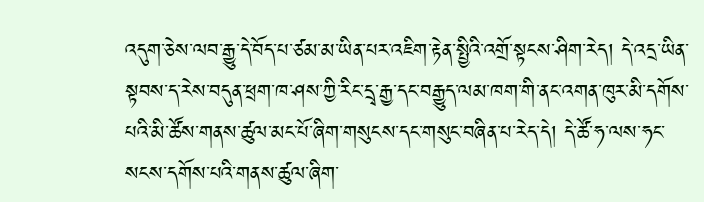འདུག་ཅེས་ལབ་རྒྱུ་དེ་བོད་པ་ཙམ་མ་ཡིན་པར་འཇིག་རྟེན་སྤྱིའི་འགྲོ་སྟངས་ཤིག་རེད། དེ་འདྲ་ཡིན་སྟབས་ད་རེས་བདུན་ཕྲག་ཁ་ཤས་ཀྱི་རིང་དྲྭ་རྒྱ་དང་བརྒྱུད་ལམ་ཁག་གི་ནང་འགན་ཁུར་མི་དགོས་པའི་མི་ཚོས་གནས་ཚུལ་མང་པོ་ཞིག་གསུངས་དང་གསུང་བཞིན་པ་རེད་དེ། དེ་ཚོ་ཧ་ལས་ཧང་སངས་དགོས་པའི་གནས་ཚུལ་ཞིག་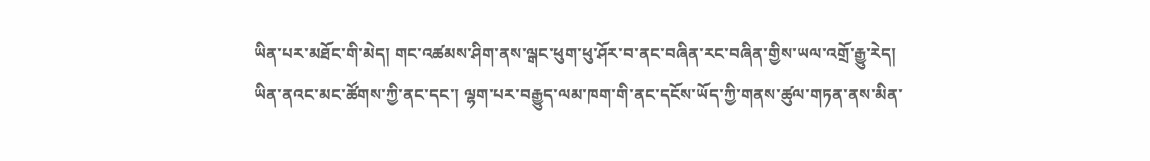ཡིན་པར་མཐོང་གི་མེད། གང་འཚམས་ཤིག་ནས་ལྒང་ཕུག་ཕུ་ཤོར་བ་ནང་བཞིན་རང་བཞིན་གྱིས་ཡལ་འགྲོ་རྒྱུ་རེད།
ཡིན་ནའང་མང་ཚོགས་ཀྱི་ནང་དང་། ལྷག་པར་བརྒྱུད་ལམ་ཁག་གི་ནང་དངོས་ཡོད་ཀྱི་གནས་ཚུལ་གཏན་ནས་མིན་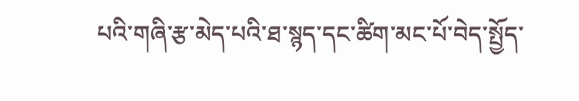པའི་གཞི་རྩ་མེད་པའི་ཐ་སྙད་དང་ཚིག་མང་པོ་བེད་སྤྱོད་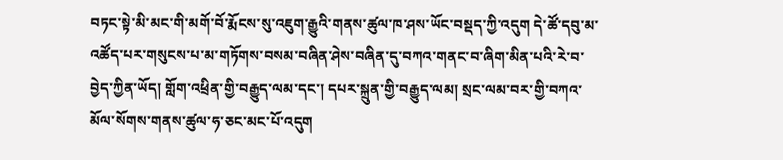བཏང་སྟེ་མི་མང་གི་མགོ་བོ་རྨོངས་སུ་འཇུག་རྒྱུའི་གནས་ཚུལ་ཁ་ཤས་ཡོང་བསྡད་ཀྱི་འདུག དེ་ཚོ་དབུ་མ་འཚོད་པར་གསུངས་པ་མ་གཏོགས་བསམ་བཞིན་ཤེས་བཞིན་དུ་བཀའ་གནང་བ་ཞིག་མིན་པའི་རེ་བ་བྱེད་ཀྱིན་ཡོད། གློག་འཕྲིན་གྱི་བརྒྱུད་ལམ་དང་། དཔར་སྐྲུན་གྱི་བརྒྱུད་ལམ། སྲང་ལམ་བར་གྱི་བཀའ་མོལ་སོགས་གནས་ཚུལ་ཧ་ཅང་མང་པོ་འདུག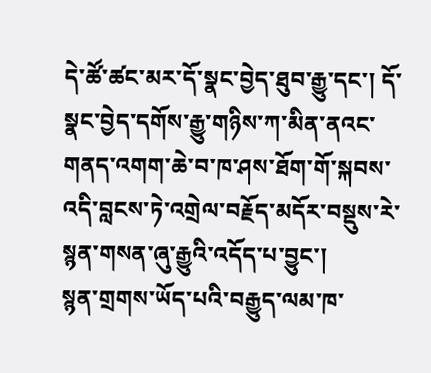དེ་ཚོ་ཚང་མར་དོ་སྣང་བྱེད་ཐུབ་རྒྱུ་དང་། དོ་སྣང་བྱེད་དགོས་རྒྱུ་གཉིས་ཀ་མིན་ནའང་གནད་འགག་ཆེ་བ་ཁ་ཤས་ཐོག་གོ་སྐབས་འདི་བླངས་ཏེ་འགྲེལ་བརྗོད་མདོར་བསྡུས་རེ་སྙན་གསན་ཞུ་རྒྱུའི་འདོད་པ་བྱུང་།
སྙན་གྲགས་ཡོད་པའི་བརྒྱུད་ལམ་ཁ་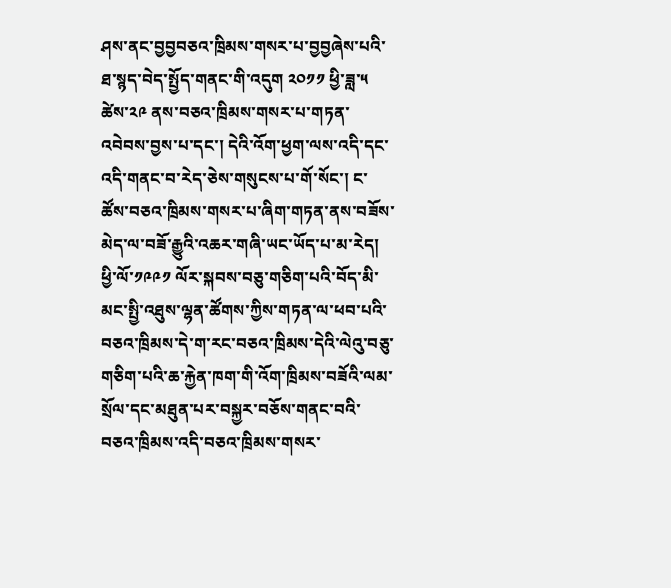ཤས་ནང་བྱབྱབཅའ་ཁྲིམས་གསར་པ་བྱབྱཞེས་པའི་ཐ་སྙད་བེད་སྤྱོད་གནང་གི་འདུག ༢༠༡༡ ཕྱི་ཟླ་༥ ཚེས་༢༩ ནས་བཅའ་ཁྲིམས་གསར་པ་གཏན་འབེབས་བྱས་པ་དང་། དེའི་འོག་ཕྱག་ལས་འདི་དང་འདི་གནང་བ་རེད་ཅེས་གསུངས་པ་གོ་སོང་། ང་ཚོས་བཅའ་ཁྲིམས་གསར་པ་ཞིག་གཏན་ནས་བཟོས་མེད་ལ་བཟོ་རྒྱུའི་འཆར་གཞི་ཡང་ཡོད་པ་མ་རེད། ཕྱི་ལོ་༡༩༩༡ ལོར་སྐབས་བཅུ་གཅིག་པའི་བོད་མི་མང་སྤྱི་འཐུས་ལྷན་ཚོགས་ཀྱིས་གཏན་ལ་ཕབ་པའི་བཅའ་ཁྲིམས་དེ་ག་རང་བཅའ་ཁྲིམས་དེའི་ལེའུ་བཅུ་གཅིག་པའི་ཆ་རྐྱེན་ཁག་གི་འོག་ཁྲིམས་བཟོའི་ལམ་སྲོལ་དང་མཐུན་པར་བསྐྱར་བཅོས་གནང་བའི་བཅའ་ཁྲིམས་འདི་བཅའ་ཁྲིམས་གསར་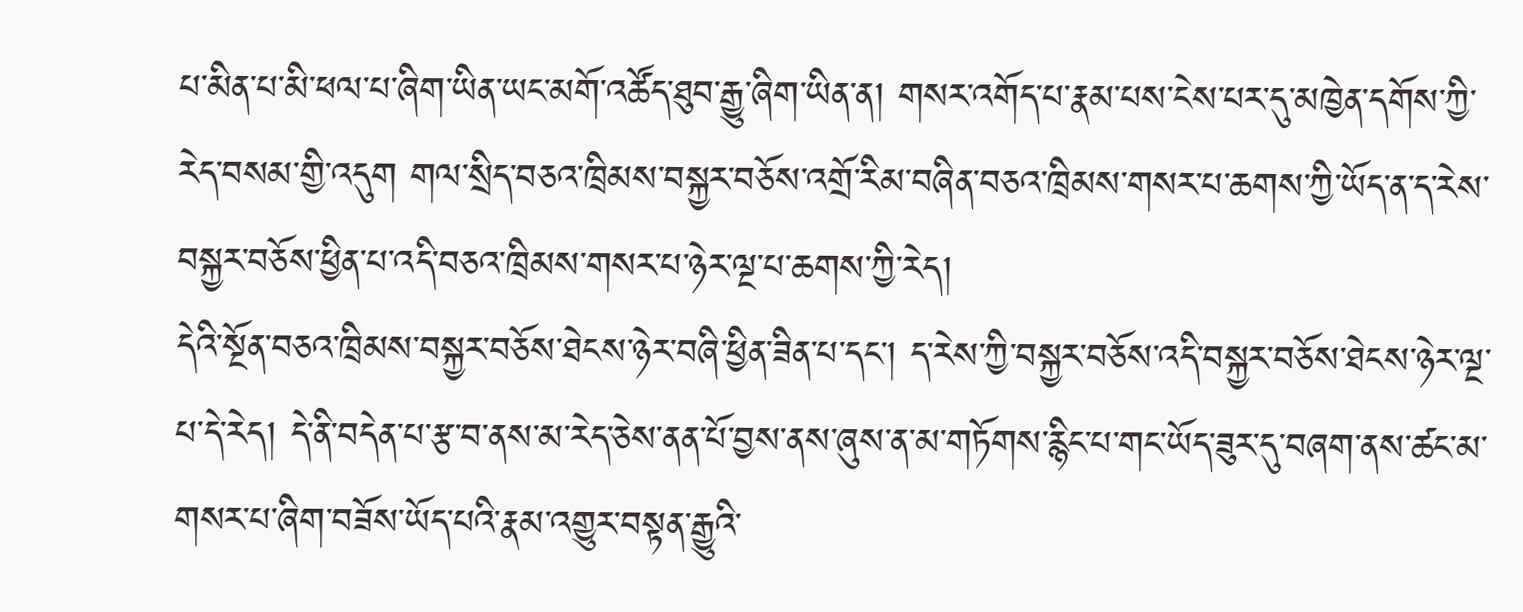པ་མིན་པ་མི་ཕལ་པ་ཞིག་ཡིན་ཡང་མགོ་འཚོད་ཐུབ་རྒྱུ་ཞིག་ཡིན་ན། གསར་འགོད་པ་རྣམ་པས་ངེས་པར་དུ་མཁྱེན་དགོས་ཀྱི་རེད་བསམ་གྱི་འདུག གལ་སྲིད་བཅའ་ཁྲིམས་བསྐྱར་བཅོས་འགྲོ་རིམ་བཞིན་བཅའ་ཁྲིམས་གསར་པ་ཆགས་ཀྱི་ཡོད་ན་ད་རེས་བསྐྱར་བཅོས་ཕྱིན་པ་འདི་བཅའ་ཁྲིམས་གསར་པ་ཉེར་ལྔ་པ་ཆགས་ཀྱི་རེད།
དེའི་སྔོན་བཅའ་ཁྲིམས་བསྐྱར་བཅོས་ཐེངས་ཉེར་བཞི་ཕྱིན་ཟིན་པ་དང་། ད་རེས་ཀྱི་བསྐྱར་བཅོས་འདི་བསྐྱར་བཅོས་ཐེངས་ཉེར་ལྔ་པ་དེ་རེད། དེ་ནི་བདེན་པ་རྩ་བ་ནས་མ་རེད་ཅེས་ནན་པོ་བྱས་ནས་ཞུས་ན་མ་གཏོགས་རྙིང་པ་གང་ཡོད་ཟུར་དུ་བཞག་ནས་ཚང་མ་གསར་པ་ཞིག་བཟོས་ཡོད་པའི་རྣམ་འགྱུར་བསྟན་རྒྱུའི་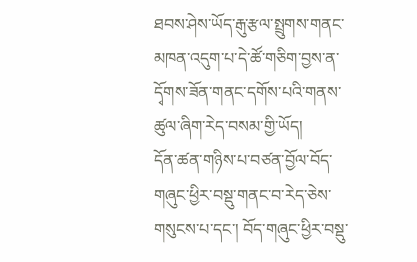ཐབས་ཤེས་ཡོད་རྒུ་རྩལ་སྤྲུགས་གནང་མཁན་འདུག་པ་དེ་ཚོ་གཅིག་བྱས་ན་དྭོགས་ཟོན་གནང་དགོས་པའི་གནས་ཚུལ་ཞིག་རེད་བསམ་གྱི་ཡོད།
དོན་ཚན་གཉིས་པ་བཙན་བྱོལ་བོད་གཞུང་ཕྱིར་བསྡུ་གནང་བ་རེད་ཅེས་གསུངས་པ་དང་། བོད་གཞུང་ཕྱིར་བསྡུ་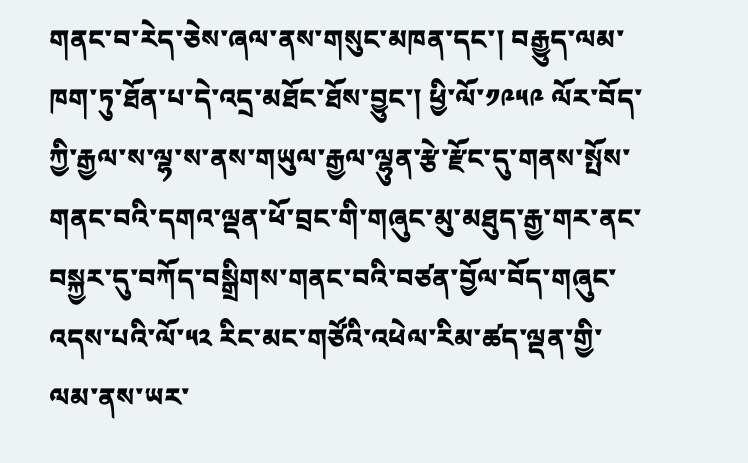གནང་བ་རེད་ཅེས་ཞལ་ནས་གསུང་མཁན་དང་། བརྒྱུད་ལམ་ཁག་ཏུ་ཐོན་པ་དེ་འདྲ་མཐོང་ཐོས་བྱུང་། ཕྱི་ལོ་༡༩༥༩ ལོར་བོད་ཀྱི་རྒྱལ་ས་ལྷ་ས་ནས་གཡུལ་རྒྱལ་ལྷུན་རྩེ་རྫོང་དུ་གནས་སྤོས་གནང་བའི་དགའ་ལྡན་ཕོ་བྲང་གི་གཞུང་མུ་མཐུད་རྒྱ་གར་ནང་བསྐྱར་དུ་བཀོད་བསྒྲིགས་གནང་བའི་བཙན་བྱོལ་བོད་གཞུང་འདས་པའི་ལོ་༥༢ རིང་མང་གཙོའི་འཕེལ་རིམ་ཚད་ལྡན་གྱི་ལམ་ནས་ཡར་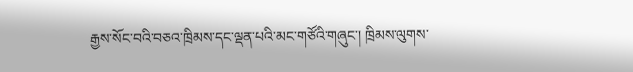རྒྱས་སོང་བའི་བཅའ་ཁྲིམས་དང་ལྡན་པའི་མང་གཙོའི་གཞུང་། ཁྲིམས་ལུགས་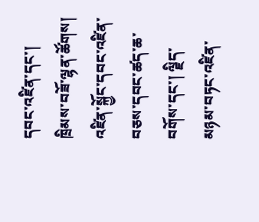དབང་འཛིན་དང་། ཁྲིམས་བཟོ་ལྷན་ཚོགས། འཛིན་སྐྱོང་དབང་འཛིན་བཅས་དབང་ཚད་ཆ་བགོས་དང་། ལྗིད་མཉམ་བཏང་འཛིན་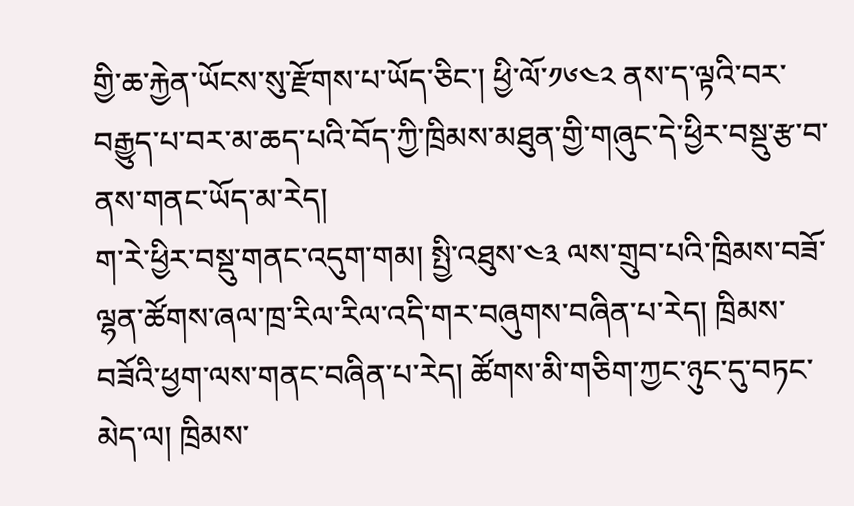གྱི་ཆ་རྐྱེན་ཡོངས་སུ་རྫོགས་པ་ཡོད་ཅིང་། ཕྱི་ལོ་༡༦༤༢ ནས་ད་ལྟའི་བར་བརྒྱུད་པ་བར་མ་ཆད་པའི་བོད་ཀྱི་ཁྲིམས་མཐུན་གྱི་གཞུང་དེ་ཕྱིར་བསྡུ་རྩ་བ་ནས་གནང་ཡོད་མ་རེད།
ག་རེ་ཕྱིར་བསྡུ་གནང་འདུག་གམ། སྤྱི་འཐུས་༤༣ ལས་གྲུབ་པའི་ཁྲིམས་བཟོ་ལྷན་ཚོགས་ཞལ་ཁྲ་རིལ་རིལ་འདི་གར་བཞུགས་བཞིན་པ་རེད། ཁྲིམས་བཟོའི་ཕྱག་ལས་གནང་བཞིན་པ་རེད། ཚོགས་མི་གཅིག་ཀྱང་ཉུང་དུ་བཏང་མེད་ལ། ཁྲིམས་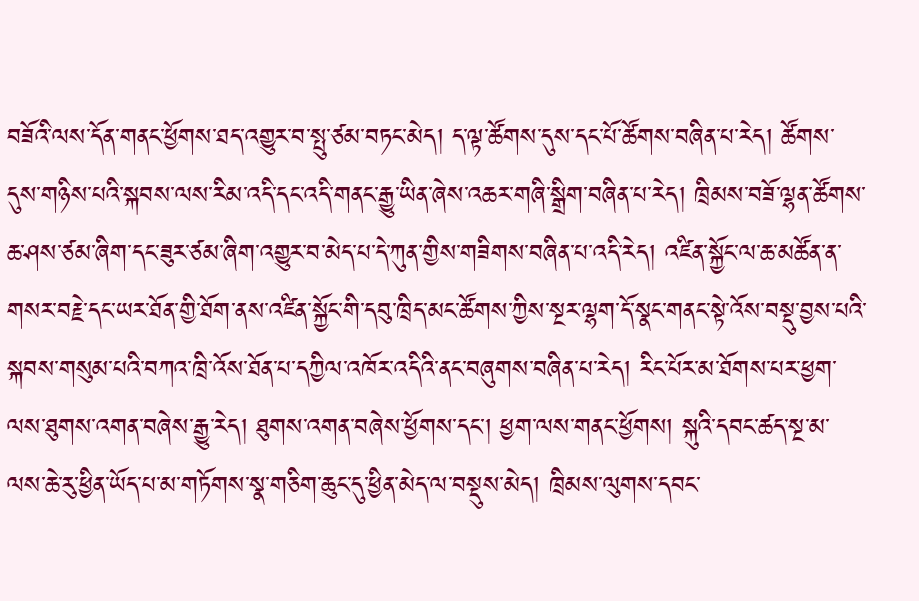བཟོའི་ལས་དོན་གནང་ཕྱོགས་ཐད་འགྱུར་བ་སྤུ་ཙམ་བཏང་མེད། ད་ལྟ་ཚོགས་དུས་དང་པོ་ཚོགས་བཞིན་པ་རེད། ཚོགས་དུས་གཉིས་པའི་སྐབས་ལས་རིམ་འདི་དང་འདི་གནང་རྒྱུ་ཡིན་ཞེས་འཆར་གཞི་སྒྲིག་བཞིན་པ་རེད། ཁྲིམས་བཟོ་ལྷན་ཚོགས་ཆ་ཤས་ཙམ་ཞིག་དང་ཟུར་ཙམ་ཞིག་འགྱུར་བ་མེད་པ་དེ་ཀུན་གྱིས་གཟིགས་བཞིན་པ་འདི་རེད། འཛིན་སྐྱོང་ལ་ཆ་མཚོན་ན་གསར་བརྗེ་དང་ཡར་ཐོན་གྱི་ཐོག་ནས་འཛིན་སྐྱོང་གི་དབུ་ཁྲིད་མང་ཚོགས་ཀྱིས་སྔར་ལྷག་དོ་སྣང་གནང་སྟེ་འོས་བསྡུ་བྱས་པའི་སྐབས་གསུམ་པའི་བཀའ་ཁྲི་འོས་ཐོན་པ་དཀྱིལ་འཁོར་འདིའི་ནང་བཞུགས་བཞིན་པ་རེད། རིང་པོར་མ་ཐོགས་པར་ཕྱག་ལས་ཐུགས་འགན་བཞེས་རྒྱུ་རེད། ཐུགས་འགན་བཞེས་ཕྱོགས་དང་། ཕྱག་ལས་གནང་ཕྱོགས། སྐུའི་དབང་ཚད་སྔ་མ་ལས་ཆེ་རུ་ཕྱིན་ཡོད་པ་མ་གཏོགས་སྣ་གཅིག་ཆུང་དུ་ཕྱིན་མེད་ལ་བསྡུས་མེད། ཁྲིམས་ལུགས་དབང་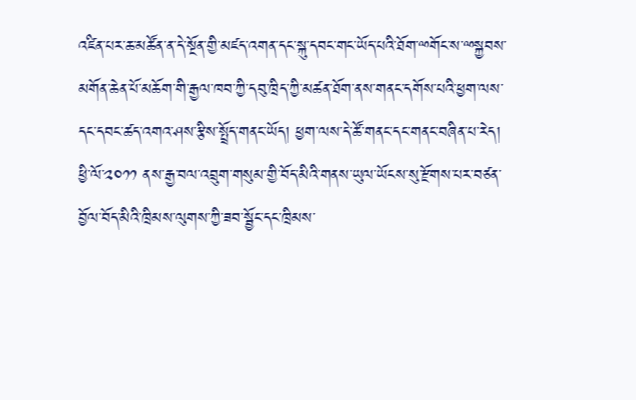འཛིན་པར་ཆ་མཚོན་ན་དེ་སྔོན་གྱི་མཛད་འགན་དང་སྐུ་དབང་གང་ཡོད་པའི་ཐོག་ྋགོང་ས་ྋསྐྱབས་མགོན་ཆེན་པོ་མཆོག་གི་རྒྱལ་ཁབ་ཀྱི་དབུ་ཁྲིད་ཀྱི་མཚན་ཐོག་ནས་གནང་དགོས་པའི་ཕྱག་ལས་དང་དབང་ཚད་འགའ་ཤས་རྩིས་སྤྲོད་གནང་ཡོད། ཕྱག་ལས་དེ་ཚོ་གནང་དང་གནང་བཞིན་པ་རེད། ཕྱི་ལོ་༢༠༡༡ ནས་རྒྱ་བལ་འབྲུག་གསུམ་གྱི་བོད་མིའི་གནས་ཡུལ་ཡོངས་སུ་རྫོགས་པར་བཙན་བྱོལ་བོད་མིའི་ཁྲིམས་ལུགས་ཀྱི་ཟབ་སྦྱོང་དང་ཁྲིམས་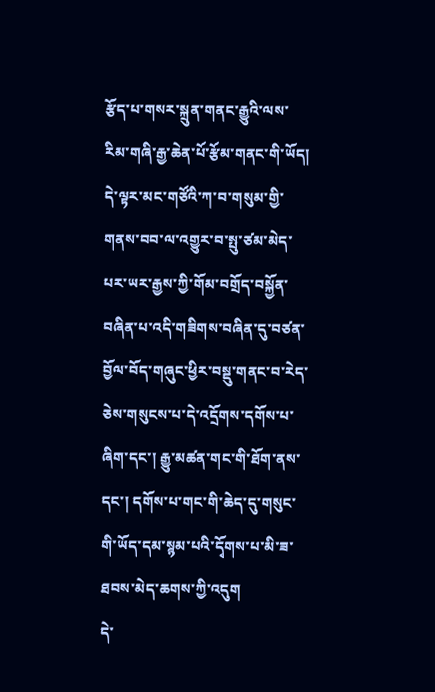རྩོད་པ་གསར་སྐྲུན་གནང་རྒྱུའི་ལས་རིམ་གཞི་རྒྱ་ཆེན་པོ་རྩོམ་གནང་གི་ཡོད། དེ་ལྟར་མང་གཙོའི་ཀ་བ་གསུམ་གྱི་གནས་བབ་ལ་འགྱུར་བ་སྤུ་ཙམ་མེད་པར་ཡར་རྒྱས་ཀྱི་གོམ་བགྲོད་བསྐྱོན་བཞིན་པ་འདི་གཟིགས་བཞིན་དུ་བཙན་བྱོལ་བོད་གཞུང་ཕྱིར་བསྡུ་གནང་བ་རེད་ཅེས་གསུངས་པ་དེ་འདྲོགས་དགོས་པ་ཞིག་དང་། རྒྱུ་མཚན་གང་གི་ཐོག་ནས་དང་། དགོས་པ་གང་གི་ཆེད་དུ་གསུང་གི་ཡོད་དམ་སྙམ་པའི་དྭོགས་པ་མི་ཟ་ཐབས་མེད་ཆགས་ཀྱི་འདུག
དེ་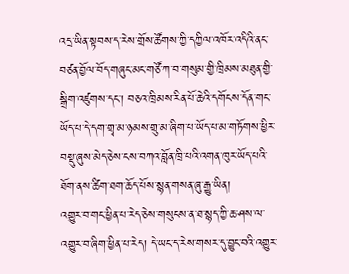འདྲ་ཡིན་སྟབས་ད་རེས་གྲོས་ཚོགས་ཀྱི་དཀྱིལ་འཁོར་འདིའི་ནང་བཙན་བྱོལ་བོད་གཞུང་མང་གཙོ་ཀ་བ་གསུམ་གྱི་ཁྲིམས་མཐུན་གྱི་སྒྲིག་འཛུགས་དང་། བཅའ་ཁྲིམས་རིན་པོ་ཆེའི་དགོངས་དོན་གང་ཡོད་པ་དེ་དག་གྲྭ་མ་ཉམས་གྲུ་མ་ཞིག་པ་ཡོད་པ་མ་གཏོགས་ཕྱིར་བསྡུ་ཞུས་མེད་ཅེས་ངས་བཀའ་བློན་ཁྲི་པའི་འགན་ཁུར་ཡོད་པའི་ཐོག་ནས་ཚིག་ཐག་ཆོད་པོས་སྙན་གསན་ཞུ་རྒྱུ་ཡིན།
འགྱུར་བ་གང་ཕྱིན་པ་རེད་ཅེས་གསུངས་ན་ཐ་སྙད་ཀྱི་ཆ་ཤས་ལ་འགྱུར་བ་ཞིག་ཕྱིན་པ་རེད། དེ་ཡང་ད་རེས་གསར་དུ་བྱུང་བའི་འགྱུར་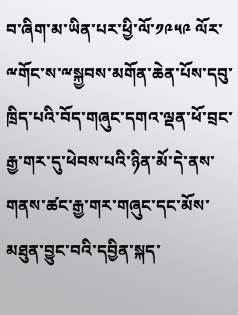བ་ཞིག་མ་ཡིན་པར་ཕྱི་ལོ་༡༩༥༩ ལོར་ྋགོང་ས་ྋསྐྱབས་མགོན་ཆེན་པོས་དབུ་ཁྲིད་པའི་བོད་གཞུང་དགའ་ལྡན་ཕོ་བྲང་རྒྱ་གར་དུ་ཕེབས་པའི་ཉིན་མོ་དེ་ནས་གནས་ཚང་རྒྱ་གར་གཞུང་དང་མོས་མཐུན་བྱུང་བའི་དབྱིན་སྐད་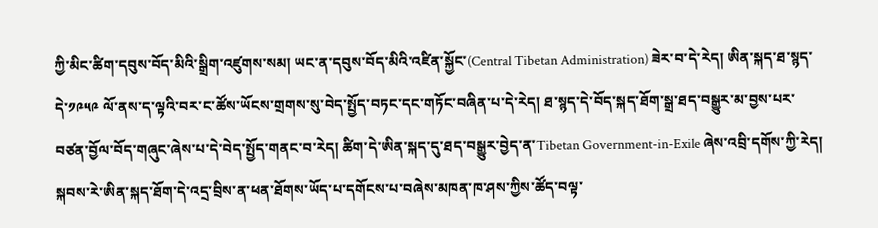ཀྱི་མིང་ཚིག་དབུས་བོད་མིའི་སྒྲིག་འཛུགས་སམ། ཡང་ན་དབུས་བོད་མིའི་འཛིན་སྐྱོང་(Central Tibetan Administration) ཟེར་བ་དེ་རེད། ཨིན་སྐད་ཐ་སྙད་དེ་༡༩༥༩ ལོ་ནས་ད་ལྟའི་བར་ང་ཚོས་ཡོངས་གྲགས་སུ་བེད་སྤྱོད་བཏང་དང་གཏོང་བཞིན་པ་དེ་རེད། ཐ་སྙད་དེ་བོད་སྐད་ཐོག་སྒྲ་ཐད་བསྒྱུར་མ་བྱས་པར་བཙན་བྱོལ་བོད་གཞུང་ཞེས་པ་དེ་བེད་སྤྱོད་གནང་བ་རེད། ཚིག་དེ་ཨིན་སྐད་དུ་ཐད་བསྒྱུར་བྱེད་ན་Tibetan Government-in-Exile ཞེས་འབྲི་དགོས་ཀྱི་རེད། སྐབས་རེ་ཨིན་སྐད་ཐོག་དེ་འདྲ་བྲིས་ན་ཕན་ཐོགས་ཡོད་པ་དགོངས་པ་བཞེས་མཁན་ཁ་ཤས་ཀྱིས་ཚོད་བལྟ་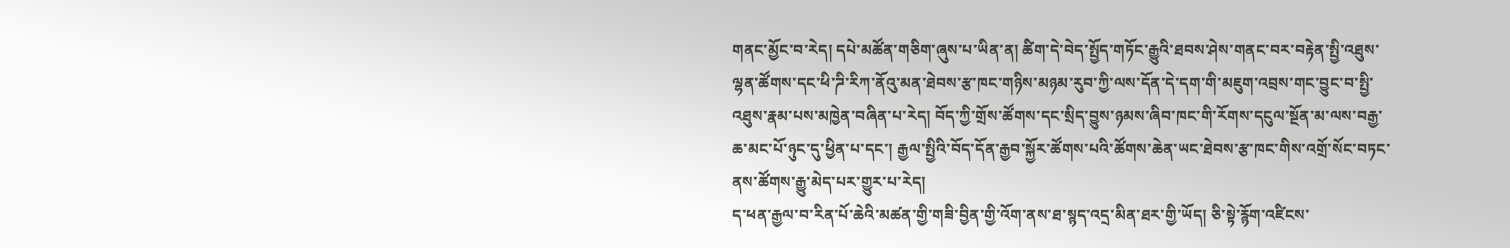གནང་མྱོང་བ་རེད། དཔེ་མཚོན་གཅིག་ཞུས་པ་ཡིན་ན། ཚིག་དེ་བེད་སྤྱོད་གཏོང་རྒྱུའི་ཐབས་ཤེས་གནང་བར་བརྟེན་སྤྱི་འཐུས་ལྷན་ཚོགས་དང་ཕི་ཌི་རིཀ་ནོའུ་མན་ཐེབས་རྩ་ཁང་གཉིས་མཉམ་རུབ་ཀྱི་ལས་དོན་དེ་དག་གི་མཇུག་འབྲས་གང་བྱུང་བ་སྤྱི་འཐུས་རྣམ་པས་མཁྱེན་བཞིན་པ་རེད། བོད་ཀྱི་གྲོས་ཚོགས་དང་སྲིད་བྱུས་ཉམས་ཞིབ་ཁང་གི་རོགས་དངུལ་སྔོན་མ་ལས་བརྒྱ་ཆ་མང་པོ་ཉུང་དུ་ཕྱིན་པ་དང་། རྒྱལ་སྤྱིའི་བོད་དོན་རྒྱབ་སྐྱོར་ཚོགས་པའི་ཚོགས་ཆེན་ཡང་ཐེབས་རྩ་ཁང་གིས་འགྲོ་སོང་བཏང་ནས་ཚོགས་རྒྱུ་མེད་པར་གྱུར་པ་རེད།
ད་ཕན་རྒྱལ་བ་རིན་པོ་ཆེའི་མཚན་གྱི་གཟི་བྱིན་གྱི་འོག་ནས་ཐ་སྙད་འདྲ་མིན་ཐར་གྱི་ཡོད། ཅི་སྟེ་རྙོག་འཛིངས་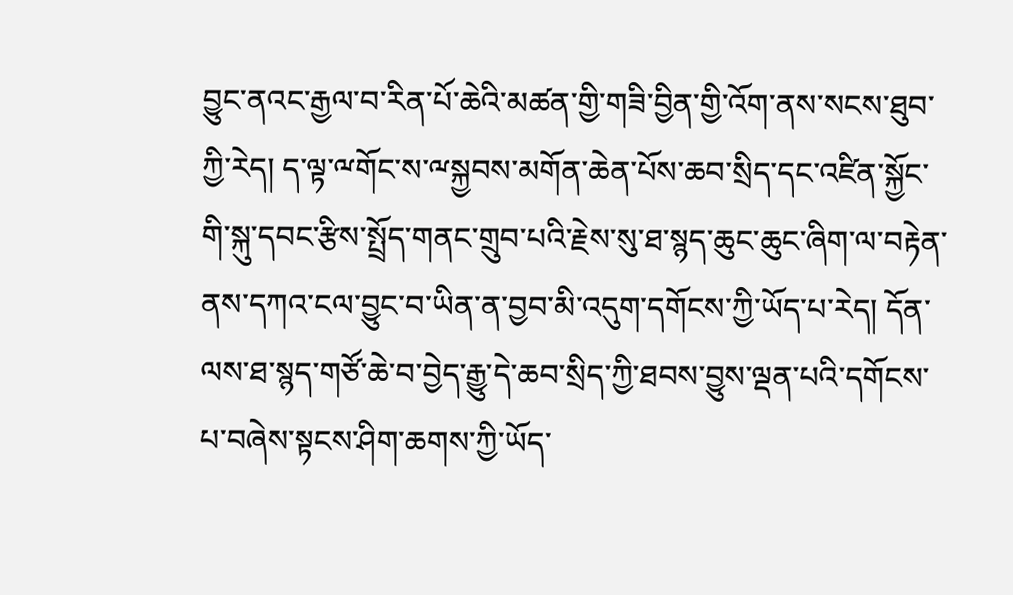བྱུང་ནའང་རྒྱལ་བ་རིན་པོ་ཆེའི་མཚན་གྱི་གཟི་བྱིན་གྱི་འོག་ནས་སངས་ཐུབ་ཀྱི་རེད། ད་ལྟ་ྋགོང་ས་ྋསྐྱབས་མགོན་ཆེན་པོས་ཆབ་སྲིད་དང་འཛིན་སྐྱོང་གི་སྐུ་དབང་རྩིས་སྤྲོད་གནང་གྲུབ་པའི་རྗེས་སུ་ཐ་སྙད་ཆུང་ཆུང་ཞིག་ལ་བརྟེན་ནས་དཀའ་ངལ་བྱུང་བ་ཡིན་ན་བྱབ་མི་འདུག་དགོངས་ཀྱི་ཡོད་པ་རེད། དོན་ལས་ཐ་སྙད་གཙོ་ཆེ་བ་བྱེད་རྒྱུ་དེ་ཆབ་སྲིད་ཀྱི་ཐབས་བྱུས་ལྡན་པའི་དགོངས་པ་བཞེས་སྟངས་ཤིག་ཆགས་ཀྱི་ཡོད་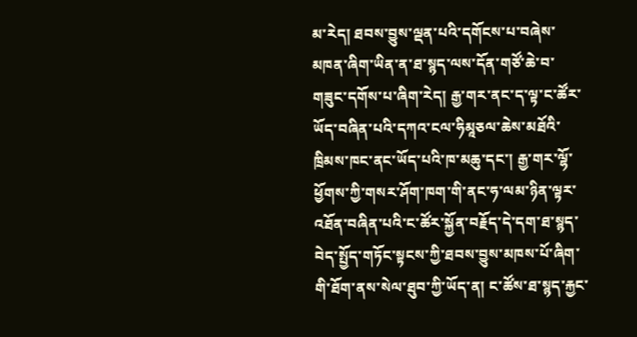མ་རེད། ཐབས་བྱུས་ལྡན་པའི་དགོངས་པ་བཞེས་མཁན་ཞིག་ཡིན་ན་ཐ་སྙད་ལས་དོན་གཙོ་ཆེ་བ་གཟུང་དགོས་པ་ཞིག་རེད། རྒྱ་གར་ནང་ད་ལྟ་ང་ཚོར་ཡོད་བཞིན་པའི་དཀའ་ངལ་ཧིམཱཅལ་ཆེས་མཐོའི་ཁྲིམས་ཁང་ནང་ཡོད་པའི་ཁ་མཆུ་དང་། རྒྱ་གར་ལྷོ་ཕྱོགས་ཀྱི་གསར་ཤོག་ཁག་གི་ནང་ཧ་ལམ་ཉིན་ལྟར་འཐོན་བཞིན་པའི་ང་ཚོར་སྐྱོན་བརྗོད་དེ་དག་ཐ་སྙད་བེད་སྤྱོད་གཏོང་སྟངས་ཀྱི་ཐབས་བྱུས་མཁས་པོ་ཞིག་གི་ཐོག་ནས་སེལ་ཐུབ་ཀྱི་ཡོད་ན། ང་ཚོས་ཐ་སྙད་རྐྱང་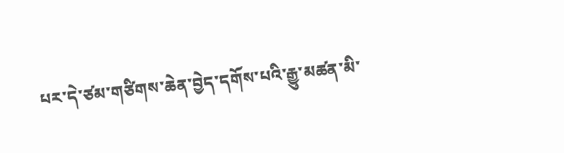པར་དེ་ཙམ་གཙིགས་ཆེན་བྱེད་དགོས་པའི་རྒྱུ་མཚན་མི་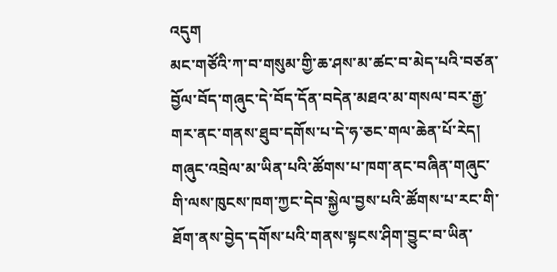འདུག
མང་གཙོའི་ཀ་བ་གསུམ་གྱི་ཆ་ཤས་མ་ཚང་བ་མེད་པའི་བཙན་བྱོལ་བོད་གཞུང་དེ་བོད་དོན་བདེན་མཐའ་མ་གསལ་བར་རྒྱ་གར་ནང་གནས་ཐུབ་དགོས་པ་དེ་ཧ་ཅང་གལ་ཆེན་པོ་རེད། གཞུང་འབྲེལ་མ་ཡིན་པའི་ཚོགས་པ་ཁག་ནང་བཞིན་གཞུང་གི་ལས་ཁུངས་ཁག་ཀྱང་དེབ་སྐྱེལ་བྱས་པའི་ཚོགས་པ་རང་གི་ཐོག་ནས་བྱེད་དགོས་པའི་གནས་སྟངས་ཤིག་བྱུང་བ་ཡིན་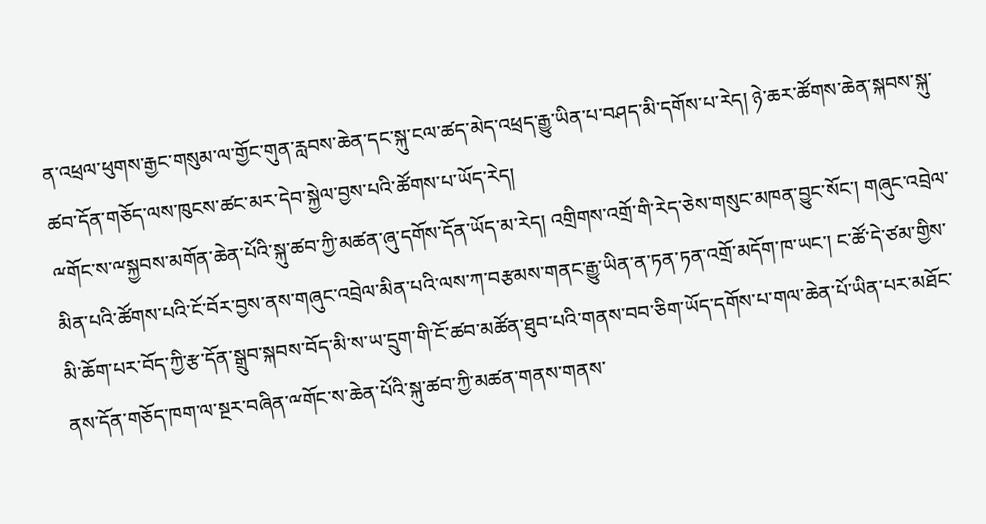ན་འཕྲལ་ཕུགས་རྒྱང་གསུམ་ལ་གྱོང་གུན་རླབས་ཆེན་དང་སྐུ་ངལ་ཚད་མེད་འཕྲད་རྒྱུ་ཡིན་པ་བཤད་མི་དགོས་པ་རེད། ཉེ་ཆར་ཚོགས་ཆེན་སྐབས་སྐུ་ཚབ་དོན་གཅོད་ལས་ཁུངས་ཚང་མར་དེབ་སྐྱེལ་བྱས་པའི་ཚོགས་པ་ཡོད་རེད།
ྋགོང་ས་ྋསྐྱབས་མགོན་ཆེན་པོའི་སྐུ་ཚབ་ཀྱི་མཚན་ཞུ་དགོས་དོན་ཡོད་མ་རེད། འགྲིགས་འགྲོ་གི་རེད་ཅེས་གསུང་མཁན་བྱུང་སོང་། གཞུང་འབྲེལ་མིན་པའི་ཚོགས་པའི་ངོ་བོར་བྱས་ནས་གཞུང་འབྲེལ་མིན་པའི་ལས་ཀ་བརྩམས་གནང་རྒྱུ་ཡིན་ན་ཏན་ཏན་འགྲོ་མདོག་ཁ་ཡང་། ང་ཚོ་དེ་ཙམ་གྱིས་མི་ཆོག་པར་བོད་ཀྱི་རྩ་དོན་སྒྲུབ་སྐབས་བོད་མི་ས་ཡ་དྲུག་གི་ངོ་ཚབ་མཚོན་ཐུབ་པའི་གནས་བབ་ཅིག་ཡོད་དགོས་པ་གལ་ཆེན་པོ་ཡིན་པར་མཐོང་ནས་དོན་གཅོད་ཁག་ལ་སྔར་བཞིན་ྋགོང་ས་ཆེན་པོའི་སྐུ་ཚབ་ཀྱི་མཚན་གནས་གནས་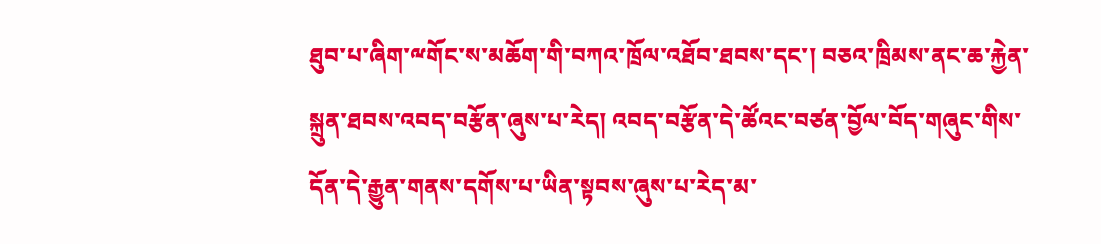ཐུབ་པ་ཞིག་ྋགོང་ས་མཆོག་གི་བཀའ་ཁྲོལ་འཐོབ་ཐབས་དང་། བཅའ་ཁྲིམས་ནང་ཆ་རྐྱེན་སྐྲུན་ཐབས་འབད་བརྩོན་ཞུས་པ་རེད། འབད་བརྩོན་དེ་ཚོའང་བཙན་བྱོལ་བོད་གཞུང་གིས་དོན་དེ་རྒྱུན་གནས་དགོས་པ་ཡིན་སྟབས་ཞུས་པ་རེད་མ་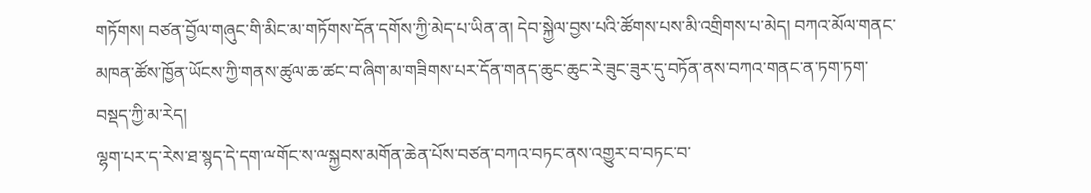གཏོགས། བཙན་བྱོལ་གཞུང་གི་མིང་མ་གཏོགས་དོན་དགོས་ཀྱི་མེད་པ་ཡིན་ན། དེབ་སྐྱེལ་བྱས་པའི་ཚོགས་པས་མི་འགྲིགས་པ་མེད། བཀའ་མོལ་གནང་མཁན་ཚོས་ཁྱོན་ཡོངས་ཀྱི་གནས་ཚུལ་ཆ་ཚང་བ་ཞིག་མ་གཟིགས་པར་དོན་གནད་ཆུང་ཆུང་རེ་ཟུང་ཟུར་དུ་བཏོན་ནས་བཀའ་གནང་ན་ཏག་ཏག་བསྡད་ཀྱི་མ་རེད།
ལྷག་པར་ད་རེས་ཐ་སྙད་དེ་དག་ྋགོང་ས་ྋསྐྱབས་མགོན་ཆེན་པོས་བཙན་བཀའ་བཏང་ནས་འགྱུར་བ་བཏང་བ་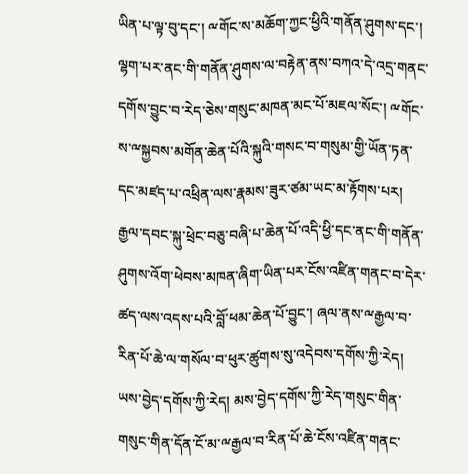ཡིན་པ་ལྟ་བུ་དང་། ྋགོང་ས་མཆོག་ཀྱང་ཕྱིའི་གནོན་ཤུགས་དང་། ལྷག་པར་ནང་གི་གནོན་ཤུགས་ལ་བརྟེན་ནས་བཀའ་དེ་འདྲ་གནང་དགོས་བྱུང་བ་རེད་ཅེས་གསུང་མཁན་མང་པོ་མཇལ་སོང་། ྋགོང་ས་ྋསྐྱབས་མགོན་ཆེན་པོའི་སྐུའི་གསང་བ་གསུམ་གྱི་ཡོན་ཏན་དང་མཛད་པ་འཕྲིན་ལས་རྣམས་ཟུར་ཙམ་ཡང་མ་རྟོགས་པར། རྒྱལ་དབང་སྐུ་ཕྲེང་བཅུ་བཞི་པ་ཆེན་པོ་འདི་ཕྱི་དང་ནང་གི་གནོན་ཤུགས་འོག་ཕེབས་མཁན་ཞིག་ཡིན་པར་ངོས་འཛིན་གནང་བ་དེར་ཚད་ལས་འདས་པའི་བློ་ཕམ་ཆེན་པོ་བྱུང་། ཞལ་ནས་ྋརྒྱལ་བ་རིན་པོ་ཆེ་ལ་གསོལ་བ་ཕུར་ཚུགས་སུ་འདེབས་དགོས་ཀྱི་རེད། ཡས་བྱེད་དགོས་ཀྱི་རེད། མས་བྱེད་དགོས་ཀྱི་རེད་གསུང་གིན་གསུང་གིན་དོན་ངོ་མ་ྋརྒྱལ་བ་རིན་པོ་ཆེ་ངོས་འཛིན་གནང་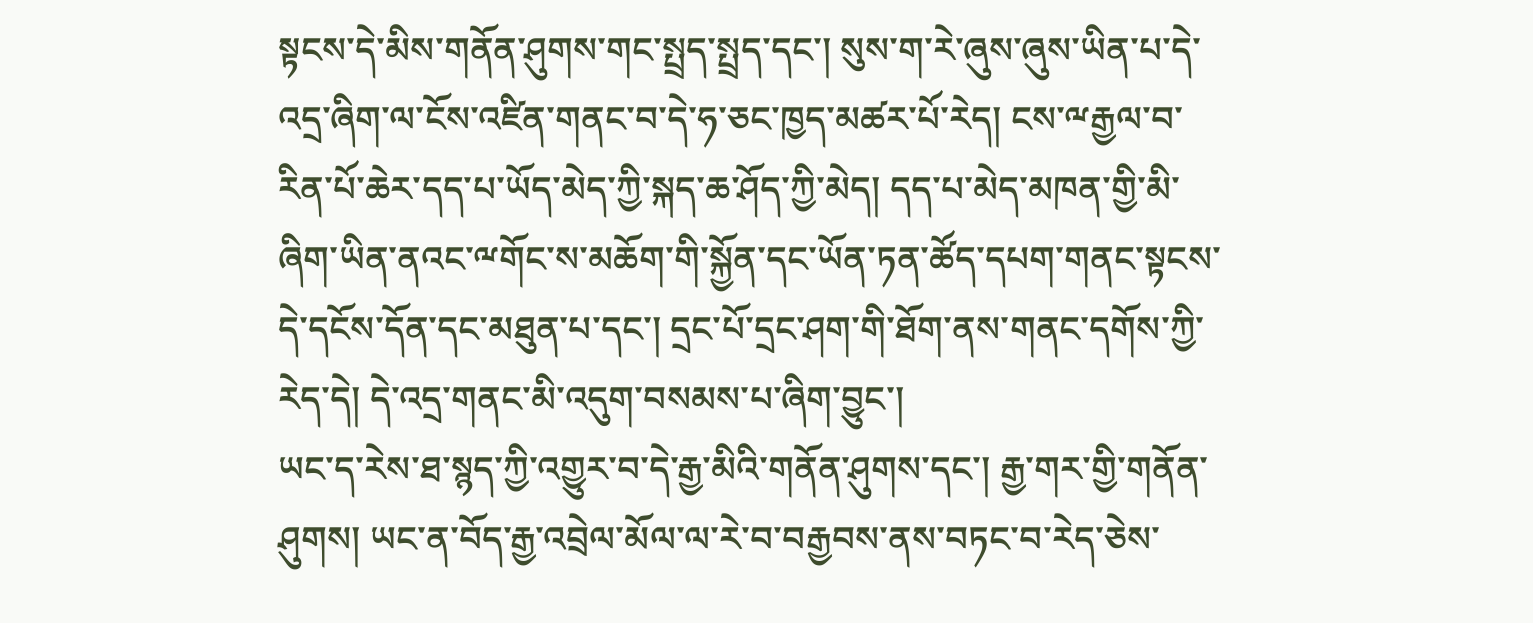སྟངས་དེ་མིས་གནོན་ཤུགས་གང་སྤྲད་སྤྲད་དང་། སུས་ག་རེ་ཞུས་ཞུས་ཡིན་པ་དེ་འདྲ་ཞིག་ལ་ངོས་འཛིན་གནང་བ་དེ་ཧ་ཅང་ཁྱད་མཚར་པོ་རེད། ངས་ྋརྒྱལ་བ་རིན་པོ་ཆེར་དད་པ་ཡོད་མེད་ཀྱི་སྐད་ཆ་ཤོད་ཀྱི་མེད། དད་པ་མེད་མཁན་གྱི་མི་ཞིག་ཡིན་ནའང་ྋགོང་ས་མཆོག་གི་སྐྱོན་དང་ཡོན་ཏན་ཚོད་དཔག་གནང་སྟངས་དེ་དངོས་དོན་དང་མཐུན་པ་དང་། དྲང་པོ་དྲང་ཤག་གི་ཐོག་ནས་གནང་དགོས་ཀྱི་རེད་དེ། དེ་འདྲ་གནང་མི་འདུག་བསམས་པ་ཞིག་བྱུང་།
ཡང་ད་རེས་ཐ་སྙད་ཀྱི་འགྱུར་བ་དེ་རྒྱ་མིའི་གནོན་ཤུགས་དང་། རྒྱ་གར་གྱི་གནོན་ཤུགས། ཡང་ན་བོད་རྒྱ་འབྲེལ་མོལ་ལ་རེ་བ་བརྒྱབས་ནས་བཏང་བ་རེད་ཅེས་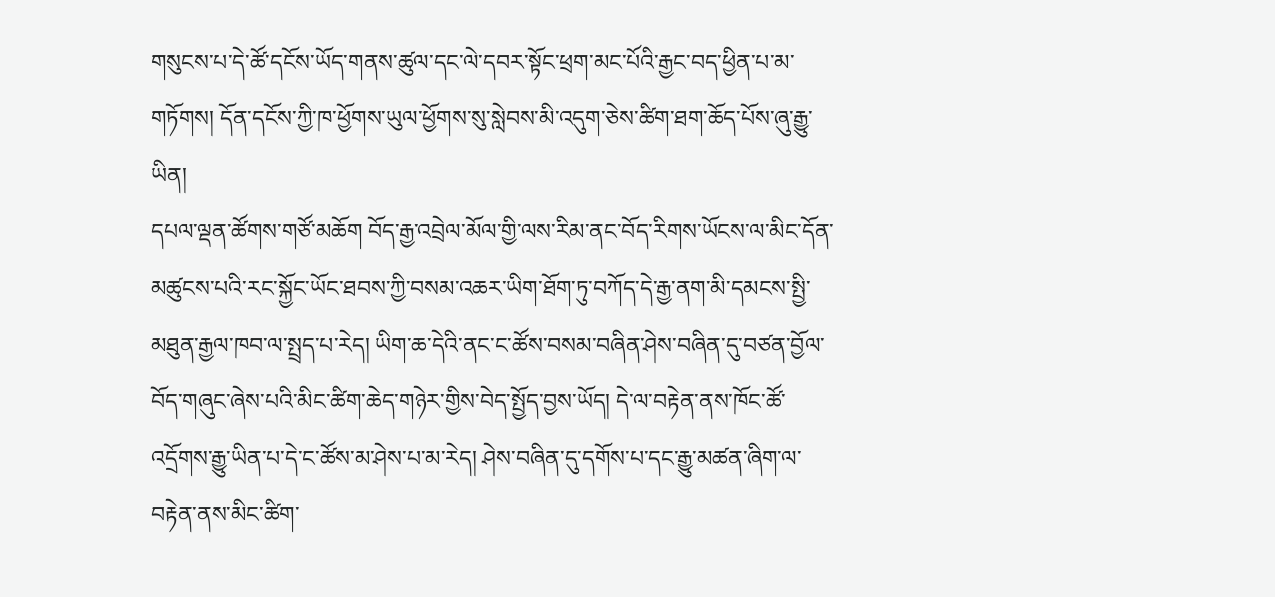གསུངས་པ་དེ་ཚོ་དངོས་ཡོད་གནས་ཚུལ་དང་ལེ་དབར་སྟོང་ཕྲག་མང་པོའི་རྒྱང་བད་ཕྱིན་པ་མ་གཏོགས། དོན་དངོས་ཀྱི་ཁ་ཕྱོགས་ཡུལ་ཕྱོགས་སུ་སླེབས་མི་འདུག་ཅེས་ཚིག་ཐག་ཆོད་པོས་ཞུ་རྒྱུ་ཡིན།
དཔལ་ལྡན་ཚོགས་གཙོ་མཆོག བོད་རྒྱ་འབྲེལ་མོལ་གྱི་ལས་རིམ་ནང་བོད་རིགས་ཡོངས་ལ་མིང་དོན་མཚུངས་པའི་རང་སྐྱོང་ཡོང་ཐབས་ཀྱི་བསམ་འཆར་ཡིག་ཐོག་ཏུ་བཀོད་དེ་རྒྱ་ནག་མི་དམངས་སྤྱི་མཐུན་རྒྱལ་ཁབ་ལ་སྤྲད་པ་རེད། ཡིག་ཆ་དེའི་ནང་ང་ཚོས་བསམ་བཞིན་ཤེས་བཞིན་དུ་བཙན་བྱོལ་བོད་གཞུང་ཞེས་པའི་མིང་ཚིག་ཆེད་གཉེར་གྱིས་བེད་སྤྱོད་བྱས་ཡོད། དེ་ལ་བརྟེན་ནས་ཁོང་ཚོ་འདྲོགས་རྒྱུ་ཡིན་པ་དེ་ང་ཚོས་མ་ཤེས་པ་མ་རེད། ཤེས་བཞིན་དུ་དགོས་པ་དང་རྒྱུ་མཚན་ཞིག་ལ་བརྟེན་ནས་མིང་ཚིག་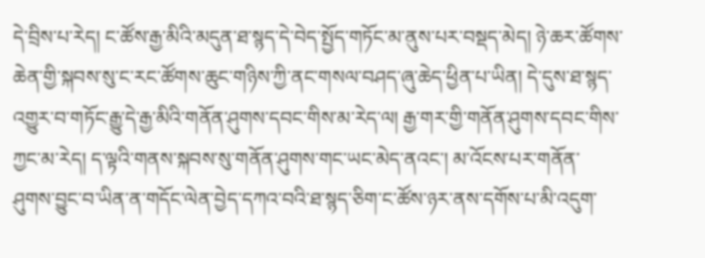དེ་བྲིས་པ་རེད། ང་ཚོས་རྒྱ་མིའི་མདུན་ཐ་སྙད་དེ་བེད་སྤྱོད་གཏོང་མ་ནུས་པར་བསྡད་མེད། ཉེ་ཆར་ཚོགས་ཆེན་གྱི་སྐབས་སུ་ང་རང་ཚོགས་ཆུང་གཉིས་ཀྱི་ནང་གསལ་བཤད་ཞུ་ཆེད་ཕྱིན་པ་ཡིན། དེ་དུས་ཐ་སྙད་འགྱུར་བ་གཏོང་རྒྱུ་དེ་རྒྱ་མིའི་གནོན་ཤུགས་དབང་གིས་མ་རེད་ལ། རྒྱ་གར་གྱི་གནོན་ཤུགས་དབང་གིས་ཀྱང་མ་རེད། ད་ལྟའི་གནས་སྐབས་སུ་གནོན་ཤུགས་གང་ཡང་མེད་ནའང་། མ་འོངས་པར་གནོན་ཤུགས་བྱུང་བ་ཡིན་ན་གདོང་ལེན་བྱེད་དཀའ་བའི་ཐ་སྙད་ཅིག་ང་ཚོས་ཉར་ནས་དགོས་པ་མི་འདུག་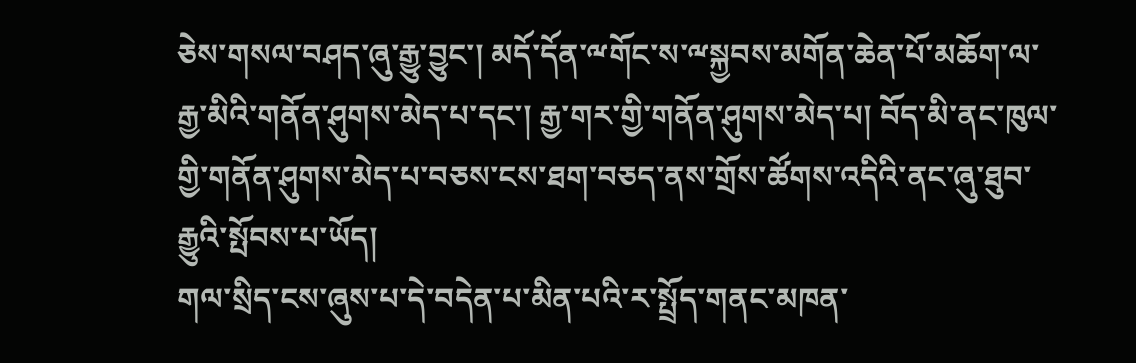ཅེས་གསལ་བཤད་ཞུ་རྒྱུ་བྱུང་། མདོ་དོན་ྋགོང་ས་ྋསྐྱབས་མགོན་ཆེན་པོ་མཆོག་ལ་རྒྱ་མིའི་གནོན་ཤུགས་མེད་པ་དང་། རྒྱ་གར་གྱི་གནོན་ཤུགས་མེད་པ། བོད་མི་ནང་ཁུལ་གྱི་གནོན་ཤུགས་མེད་པ་བཅས་ངས་ཐག་བཅད་ནས་གྲོས་ཚོགས་འདིའི་ནང་ཞུ་ཐུབ་རྒྱུའི་སྤོབས་པ་ཡོད།
གལ་སྲིད་ངས་ཞུས་པ་དེ་བདེན་པ་མིན་པའི་ར་སྤྲོད་གནང་མཁན་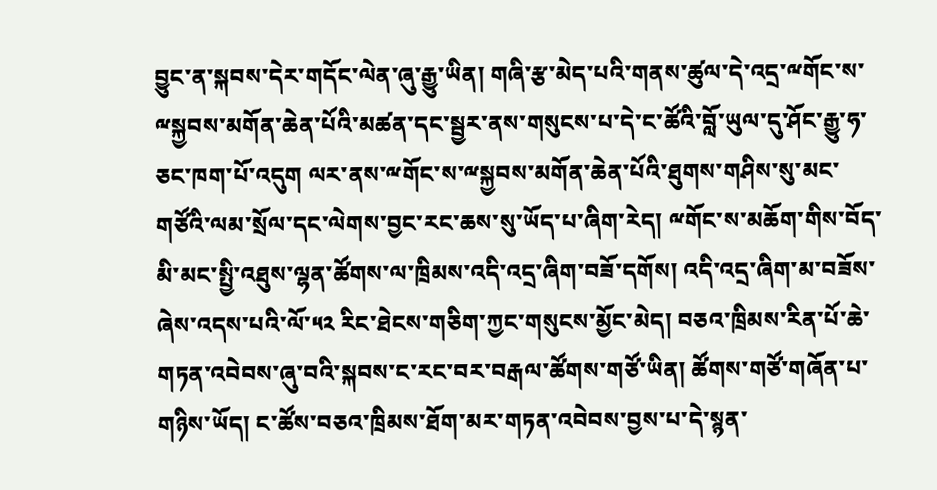བྱུང་ན་སྐབས་དེར་གདོང་ལེན་ཞུ་རྒྱུ་ཡིན། གཞི་རྩ་མེད་པའི་གནས་ཚུལ་དེ་འདྲ་ྋགོང་ས་ྋསྐྱབས་མགོན་ཆེན་པོའི་མཚན་དང་སྦྱར་ནས་གསུངས་པ་དེ་ང་ཚོའི་བློ་ཡུལ་དུ་ཤོང་རྒྱུ་ཧ་ཅང་ཁག་པོ་འདུག ལར་ནས་ྋགོང་ས་ྋསྐྱབས་མགོན་ཆེན་པོའི་ཐུགས་གཤིས་སུ་མང་གཙོའི་ལམ་སྲོལ་དང་ལེགས་བྱང་རང་ཆས་སུ་ཡོད་པ་ཞིག་རེད། ྋགོང་ས་མཆོག་གིས་བོད་མི་མང་སྤྱི་འཐུས་ལྷན་ཚོགས་ལ་ཁྲིམས་འདི་འདྲ་ཞིག་བཟོ་དགོས། འདི་འདྲ་ཞིག་མ་བཟོས་ཞེས་འདས་པའི་ལོ་༥༢ རིང་ཐེངས་གཅིག་ཀྱང་གསུངས་མྱོང་མེད། བཅའ་ཁྲིམས་རིན་པོ་ཆེ་གཏན་འབེབས་ཞུ་བའི་སྐབས་ང་རང་བར་བརྒལ་ཚོགས་གཙོ་ཡིན། ཚོགས་གཙོ་གཞོན་པ་གཉིས་ཡོད། ང་ཚོས་བཅའ་ཁྲིམས་ཐོག་མར་གཏན་འབེབས་བྱས་པ་དེ་སྙན་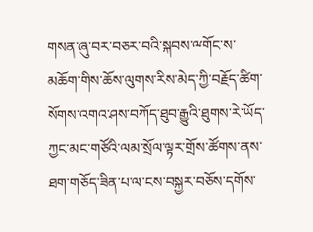གསན་ཞུ་བར་བཅར་བའི་སྐབས་ྋགོང་ས་མཆོག་གིས་ཆོས་ལུགས་རིས་མེད་ཀྱི་བརྗོད་ཚིག་སོགས་འགའ་ཤས་བཀོད་ཐུབ་རྒྱུའི་ཐུགས་རེ་ཡོད་ཀྱང་མང་གཙོའི་ལམ་སྲོལ་ལྟར་གྲོས་ཚོགས་ནས་ཐག་གཅོད་ཟིན་པ་ལ་ངས་བསྐྱར་བཅོས་དགོས་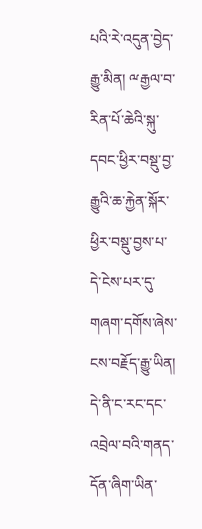པའི་རེ་འདུན་བྱེད་རྒྱུ་མིན། ྋརྒྱལ་བ་རིན་པོ་ཆེའི་སྐུ་དབང་ཕྱིར་བསྡུ་བྱ་རྒྱུའི་ཆ་རྐྱེན་སྐོར་ཕྱིར་བསྡུ་བྱས་པ་དེ་ངེས་པར་དུ་གཞག་དགོས་ཞེས་ངས་བརྗོད་རྒྱུ་ཡིན། དེ་ནི་ང་རང་དང་འབྲེལ་བའི་གནད་དོན་ཞིག་ཡིན་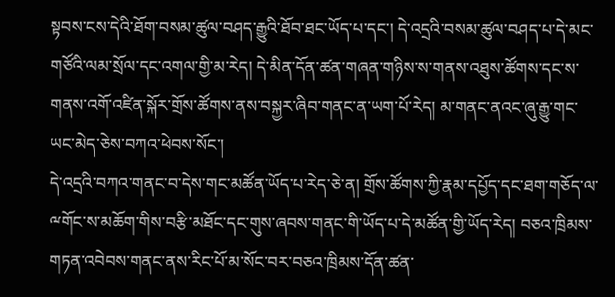སྟབས་ངས་དེའི་ཐོག་བསམ་ཚུལ་བཤད་རྒྱུའི་ཐོབ་ཐང་ཡོད་པ་དང་། དེ་འདྲའི་བསམ་ཚུལ་བཤད་པ་དེ་མང་གཙོའི་ལམ་སྲོལ་དང་འགལ་གྱི་མ་རེད། དེ་མིན་དོན་ཚན་གཞན་གཉིས་ས་གནས་འཐུས་ཚོགས་དང་ས་གནས་འགོ་འཛིན་སྐོར་གྲོས་ཚོགས་ནས་བསྐྱར་ཞིབ་གནང་ན་ཡག་པོ་རེད། མ་གནང་ནའང་ཞུ་རྒྱུ་གང་ཡང་མེད་ཅེས་བཀའ་ཕེབས་སོང་།
དེ་འདྲའི་བཀའ་གནང་བ་དེས་གང་མཚོན་ཡོད་པ་རེད་ཅེ་ན། གྲོས་ཚོགས་ཀྱི་རྣམ་དཔྱོད་དང་ཐག་གཅོད་ལ་ྋགོང་ས་མཆོག་གིས་བརྩི་མཐོང་དང་གུས་ཞབས་གནང་གི་ཡོད་པ་དེ་མཚོན་གྱི་ཡོད་རེད། བཅའ་ཁྲིམས་གཏན་འབེབས་གནང་ནས་རིང་པོ་མ་སོང་བར་བཅའ་ཁྲིམས་དོན་ཚན་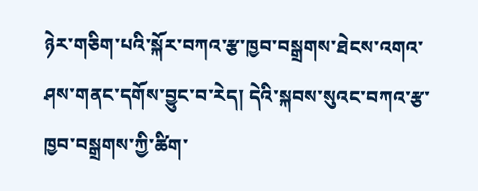ཉེར་གཅིག་པའི་སྐོར་བཀའ་རྩ་ཁྱབ་བསྒྲགས་ཐེངས་འགའ་ཤས་གནང་དགོས་བྱུང་བ་རེད། དེའི་སྐབས་སུའང་བཀའ་རྩ་ཁྱབ་བསྒྲགས་ཀྱི་ཚིག་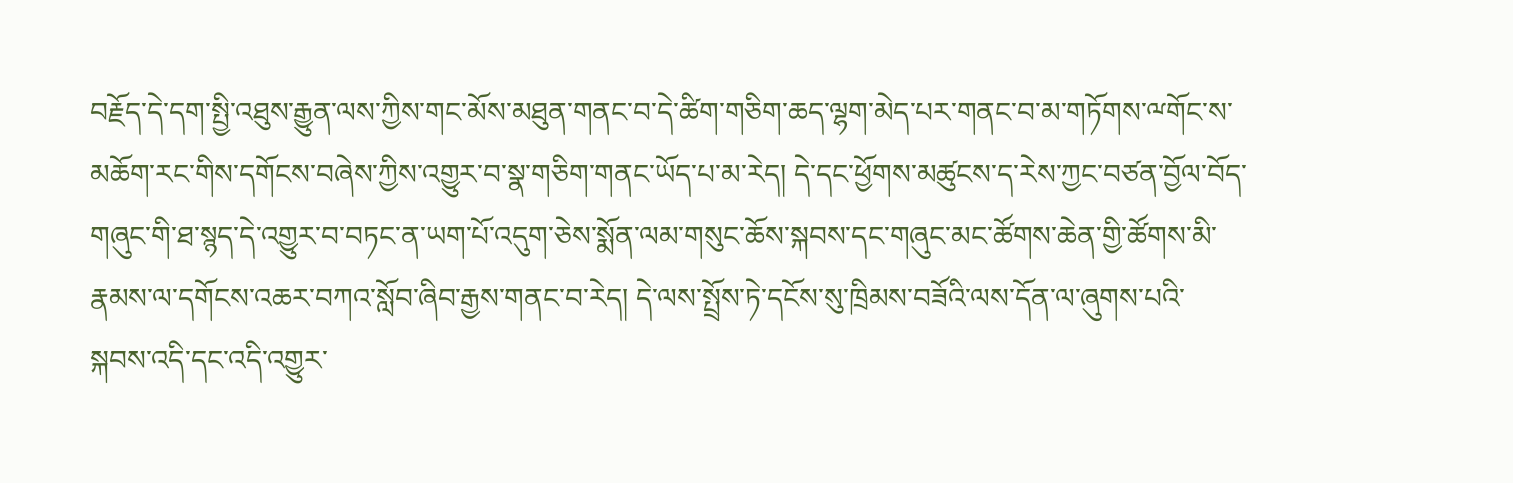བརྗོད་དེ་དག་སྤྱི་འཐུས་རྒྱུན་ལས་ཀྱིས་གང་མོས་མཐུན་གནང་བ་དེ་ཚིག་གཅིག་ཆད་ལྷག་མེད་པར་གནང་བ་མ་གཏོགས་ྋགོང་ས་མཆོག་རང་གིས་དགོངས་བཞེས་ཀྱིས་འགྱུར་བ་སྣ་གཅིག་གནང་ཡོད་པ་མ་རེད། དེ་དང་ཕྱོགས་མཚུངས་ད་རེས་ཀྱང་བཙན་བྱོལ་བོད་གཞུང་གི་ཐ་སྙད་དེ་འགྱུར་བ་བཏང་ན་ཡག་པོ་འདུག་ཅེས་སྨོན་ལམ་གསུང་ཆོས་སྐབས་དང་གཞུང་མང་ཚོགས་ཆེན་གྱི་ཚོགས་མི་རྣམས་ལ་དགོངས་འཆར་བཀའ་སློབ་ཞིབ་རྒྱས་གནང་བ་རེད། དེ་ལས་སྤྲོས་ཏེ་དངོས་སུ་ཁྲིམས་བཟོའི་ལས་དོན་ལ་ཞུགས་པའི་སྐབས་འདི་དང་འདི་འགྱུར་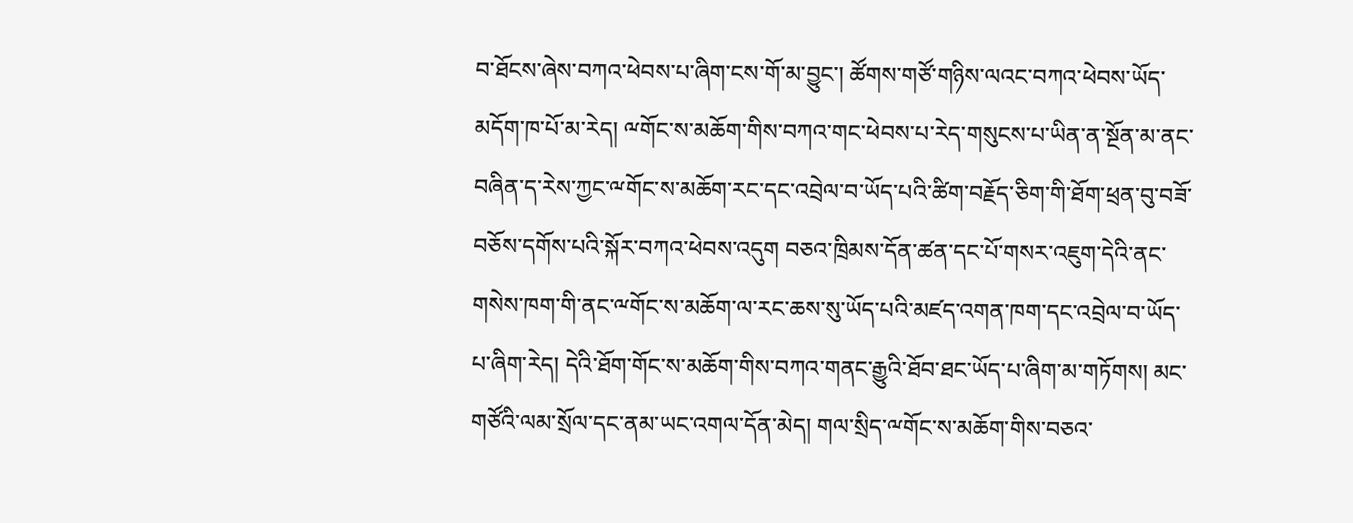བ་ཐོངས་ཞེས་བཀའ་ཕེབས་པ་ཞིག་ངས་གོ་མ་བྱུང་། ཚོགས་གཙོ་གཉིས་ལའང་བཀའ་ཕེབས་ཡོད་མདོག་ཁ་པོ་མ་རེད། ྋགོང་ས་མཆོག་གིས་བཀའ་གང་ཕེབས་པ་རེད་གསུངས་པ་ཡིན་ན་སྔོན་མ་ནང་བཞིན་ད་རེས་ཀྱང་ྋགོང་ས་མཆོག་རང་དང་འབྲེལ་བ་ཡོད་པའི་ཚིག་བརྗོད་ཅིག་གི་ཐོག་ཕྲན་བུ་བཟོ་བཅོས་དགོས་པའི་སྐོར་བཀའ་ཕེབས་འདུག བཅའ་ཁྲིམས་དོན་ཚན་དང་པོ་གསར་འཇུག་དེའི་ནང་གསེས་ཁག་གི་ནང་ྋགོང་ས་མཆོག་ལ་རང་ཆས་སུ་ཡོད་པའི་མཛད་འགན་ཁག་དང་འབྲེལ་བ་ཡོད་པ་ཞིག་རེད། དེའི་ཐོག་གོང་ས་མཆོག་གིས་བཀའ་གནང་རྒྱུའི་ཐོབ་ཐང་ཡོད་པ་ཞིག་མ་གཏོགས། མང་གཙོའི་ལམ་སྲོལ་དང་ནམ་ཡང་འགལ་དོན་མེད། གལ་སྲིད་ྋགོང་ས་མཆོག་གིས་བཅའ་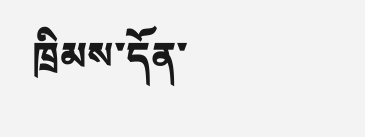ཁྲིམས་དོན་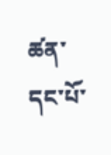ཚན་དང་པོ་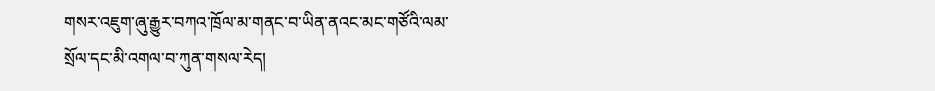གསར་འཇུག་ཞུ་རྒྱུར་བཀའ་ཁྲོལ་མ་གནང་བ་ཡིན་ནའང་མང་གཙོའི་ལམ་སྲོལ་དང་མི་འགལ་བ་ཀུན་གསལ་རེད།